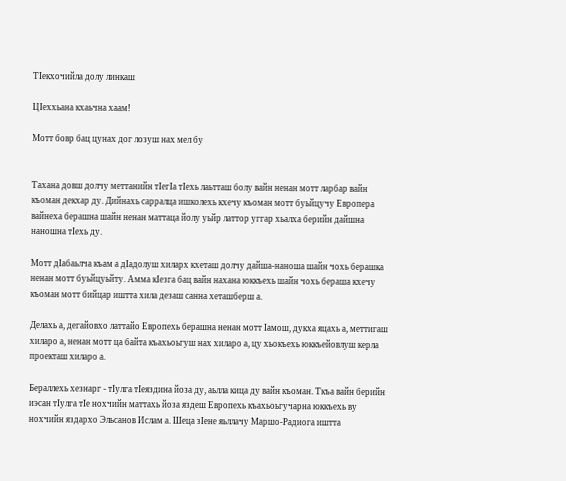ТIекхочийла долу линкаш

ЦIеххьана кхаьчна хаам!

Мотт бовр бац цунах дог лозуш нах мел бу


Тахана довш долчу меттанийн тIегIа тIехь лаьтташ болу вайн ненан мотт ларбар вайн къоман декхар ду. Дийнахь сарралца ишколехь кхечу къоман мотт буьйцучу Европера вайнеха берашна шайн ненан маттаца йолу уьйр латтор уггар хьалха берийн дайшна наношна тIехь ду.

Мотт дIабаьлча къам а дIадолуш хиларх кхеташ долчу дайша-наноша шайн чохь берашка ненан мотт буьйцуьйту. Амма кIезга бац вайн нахана юккъехь шайн чохь бераша кхечу къоман мотт бийцар иштта хила дезаш санна хеташберш а.

Делахь а, дегайовхо латтайо Европехь берашна ненан мотт Iамош, дукха яцахь а, меттигаш хиларо а, ненан мотт ца байта къахьоьгуш нах хиларо а, цу хьокъехь юккъейовлуш керла проекташ хиларо а.

Бераллехь хезнарг - тIулга тIеяздина йоза ду, аьлла кица ду вайн къоман. Ткъа вайн берийн иэсан тIулга тIе нохчийн маттахь йоза яздеш Европехь къахьоьгучарна юккъехь ву нохчийн яздархо Эльсанов Ислам а. Шеца зIене яьллачу Маршо-Радиога иштта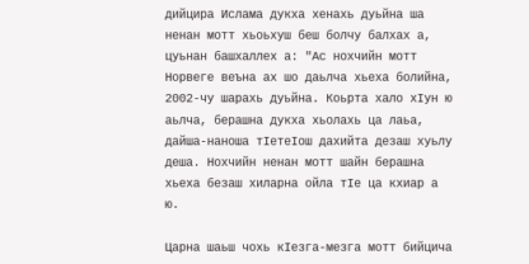дийцира Ислама дукха хенахь дуьйна ша ненан мотт хьоьхуш беш болчу балхах а, цуьнан башхаллех а: "Ас нохчийн мотт Норвеге веъна ах шо даьлча хьеха болийна, 2002-чу шарахь дуьйна. Коьрта хало хIун ю аьлча, берашна дукха хьолахь ца лаьа, дайша-наноша тIетеIош дахийта дезаш хуьлу деша. Нохчийн ненан мотт шайн берашна хьеха безаш хиларна ойла тIе ца кхиар а ю.

Царна шаьш чохь кIезга-мезга мотт бийцича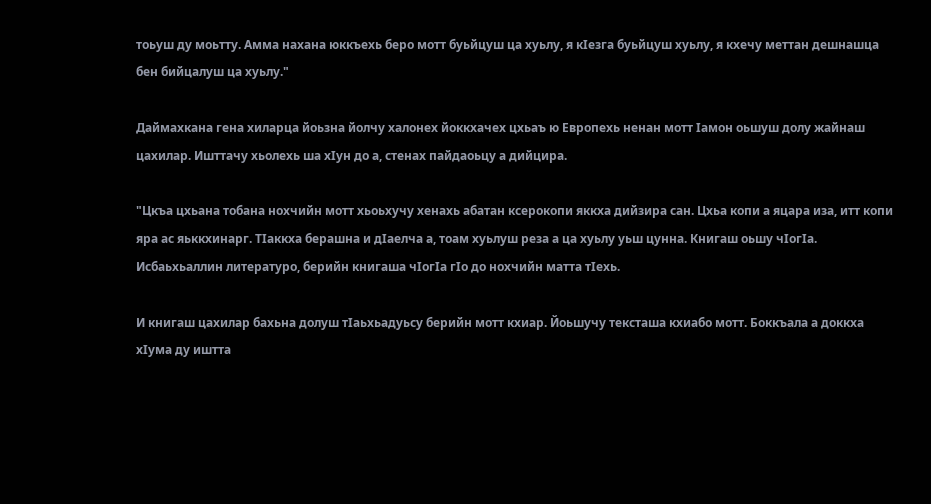тоьуш ду моьтту. Амма нахана юккъехь беро мотт буьйцуш ца хуьлу, я кIезга буьйцуш хуьлу, я кхечу меттан дешнашца бен бийцалуш ца хуьлу."

Даймахкана гена хиларца йоьзна йолчу халонех йоккхачех цхьаъ ю Европехь ненан мотт Iамон оьшуш долу жайнаш цахилар. Ишттачу хьолехь ша хIун до а, стенах пайдаоьцу а дийцира.

"Цкъа цхьана тобана нохчийн мотт хьоьхучу хенахь абатан ксерокопи яккха дийзира сан. Цхьа копи а яцара иза, итт копи яра ас яьккхинарг. ТIаккха берашна и дIаелча а, тоам хуьлуш реза а ца хуьлу уьш цунна. Книгаш оьшу чIогIа. Исбаьхьаллин литературо, берийн книгаша чIогIа гIо до нохчийн матта тIехь.

И книгаш цахилар бахьна долуш тIаьхьадуьсу берийн мотт кхиар. Йоьшучу тексташа кхиабо мотт. Боккъала а доккха хIума ду иштта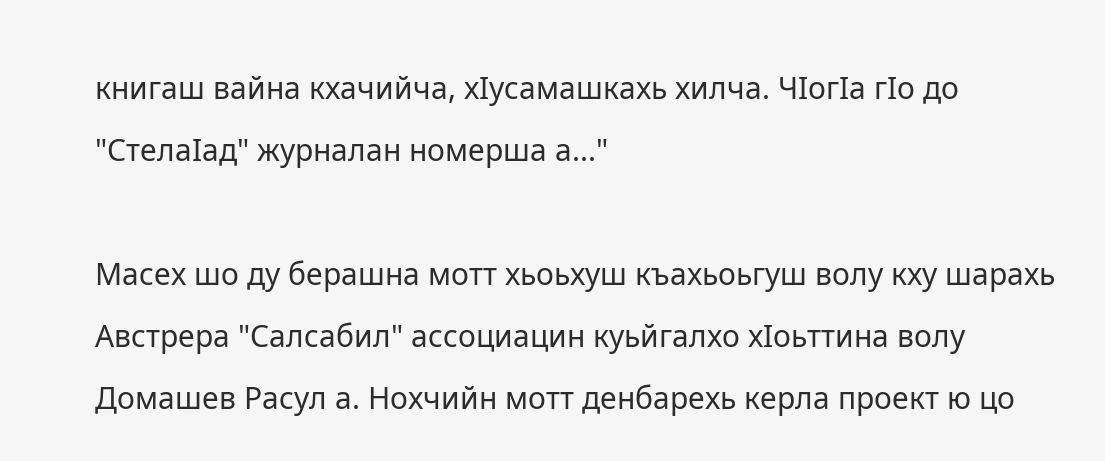книгаш вайна кхачийча, хIусамашкахь хилча. ЧIогIа гIо до "СтелаIад" журналан номерша а..."

Масех шо ду берашна мотт хьоьхуш къахьоьгуш волу кху шарахь Австрера "Салсабил" ассоциацин куьйгалхо хIоьттина волу Домашев Расул а. Нохчийн мотт денбарехь керла проект ю цо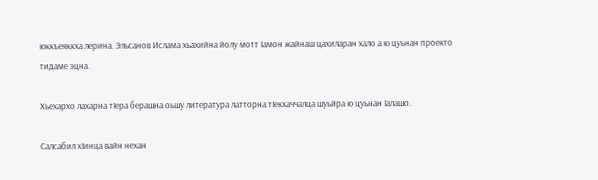юккъеяккха лерина. Эльсанов Ислама хьахийна йолу мотт Iамон жайнаш цахиларан хало а ю цуьнан проекто тидаме эцна.

Хьехархо лахарна тIера берашна оьшу литература латторна тIекхаччалца шуьйра ю цуьнан Iалашо.

Салсабил хIинца вайн нехан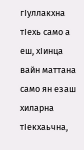гIуллакхна тIехь само а еш, хIинца вайн маттана само ян езаш хиларна тIекхаьчна,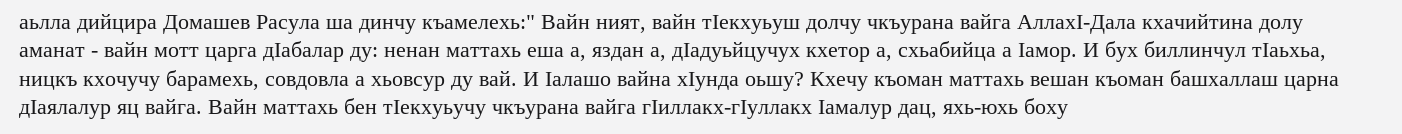аьлла дийцира Домашев Расула ша динчу къамелехь:" Вайн ният, вайн тIекхуьуш долчу чкъурана вайга АллахI-Дала кхачийтина долу аманат - вайн мотт царга дIабалар ду: ненан маттахь еша а, яздан а, дIадуьйцучух кхетор а, схьабийца а Iамор. И бух биллинчул тIаьхьа, ницкъ кхочучу барамехь, совдовла а хьовсур ду вай. И Iалашо вайна хIунда оьшу? Кхечу къоман маттахь вешан къоман башхаллаш царна дIаялалур яц вайга. Вайн маттахь бен тIекхуьучу чкъурана вайга гIиллакх-гIуллакх Iамалур дац, яхь-юхь боху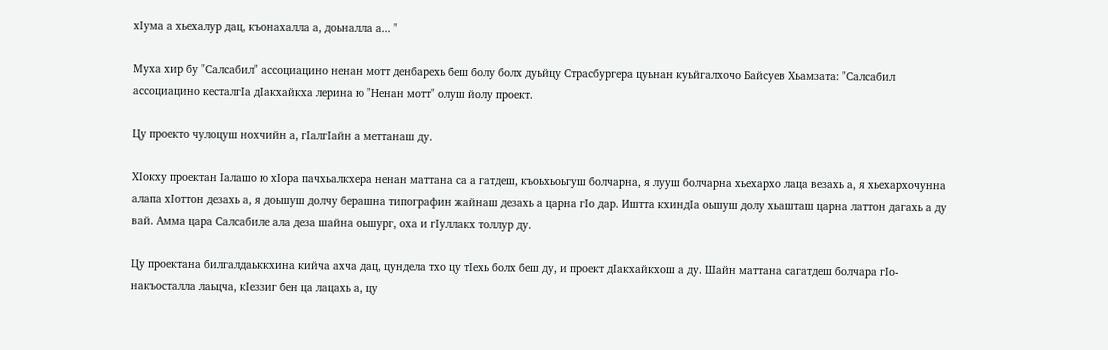хIума а хьехалур дац, къонахалла а, доьналла а... "

Муха хир бу "Салсабил" ассоциацино ненан мотт денбарехь беш болу болх дуьйцу Страсбургера цуьнан куьйгалхочо Байсуев Хьамзата: "Салсабил ассоциацино кесталгIа дIакхайкха лерина ю "Ненан мотт" олуш йолу проект.

Цу проекто чулоцуш нохчийн а, гIалгIайн а меттанаш ду.

ХIокху проектан Iалашо ю хIора пачхьалкхера ненан маттана са а гатдеш, къоьхьоьгуш болчарна, я лууш болчарна хьехархо лаца везахь а, я хьехархочунна алапа хIоттон дезахь а, я доьшуш долчу берашна типографин жайнаш дезахь а царна гIо дар. Иштта кхиндIа оьшуш долу хьашташ царна латтон дагахь а ду вай. Амма цара Салсабиле ала деза шайна оьшург, оха и гIуллакх толлур ду.

Цу проектана билгалдаьккхина кийча ахча дац, цундела тхо цу тIехь болх беш ду, и проект дIакхайкхош а ду. Шайн маттана сагатдеш болчара гIо-накъосталла лаьцча, кIеззиг бен ца лацахь а, цу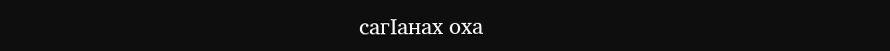сагIанах оха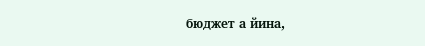бюджет а йина,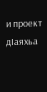и проект дIаяхьа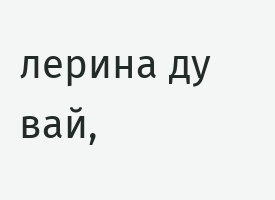лерина ду вай,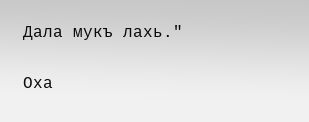Дала мукъ лахь."

Оха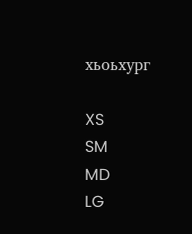хьоьхург

XS
SM
MD
LG